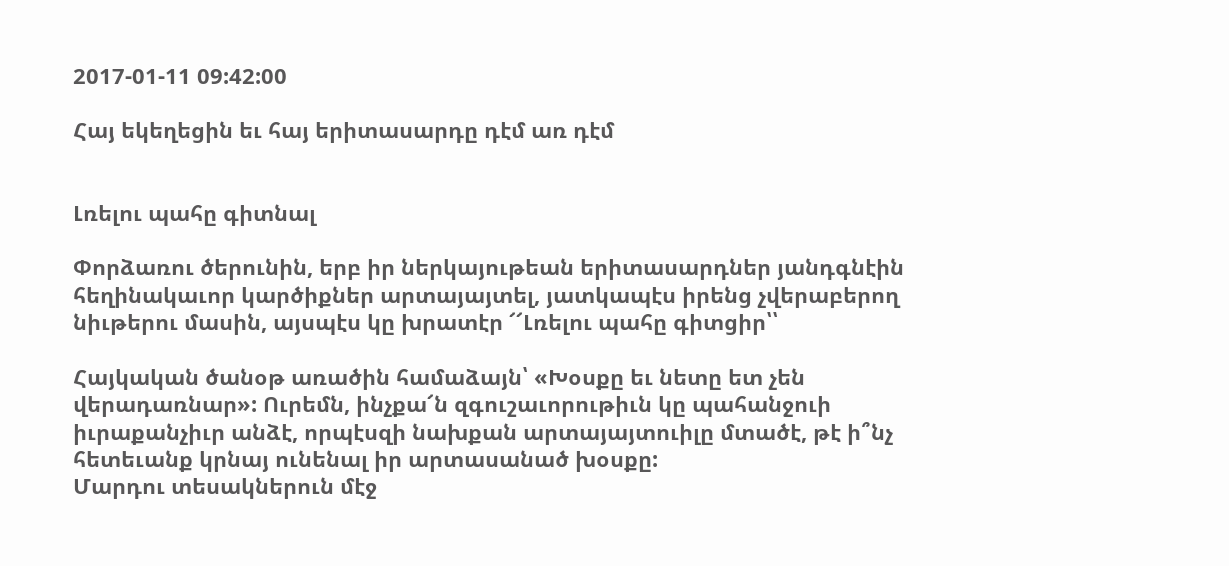2017-01-11 09:42:00

Հայ եկեղեցին եւ հայ երիտասարդը դէմ առ դէմ


Լռելու պահը գիտնալ

Փորձառու ծերունին, երբ իր ներկայութեան երիտասարդներ յանդգնէին հեղինակաւոր կարծիքներ արտայայտել, յատկապէս իրենց չվերաբերող նիւթերու մասին, այսպէս կը խրատէր ՜՜Լռելու պահը գիտցիր՝՝

Հայկական ծանօթ առածին համաձայն՝ «Խօսքը եւ նետը ետ չեն վերադառնար»: Ուրեմն, ինչքա՜ն զգուշաւորութիւն կը պահանջուի իւրաքանչիւր անձէ, որպէսզի նախքան արտայայտուիլը մտածէ, թէ ի՞նչ հետեւանք կրնայ ունենալ իր արտասանած խօսքը:
Մարդու տեսակներուն մէջ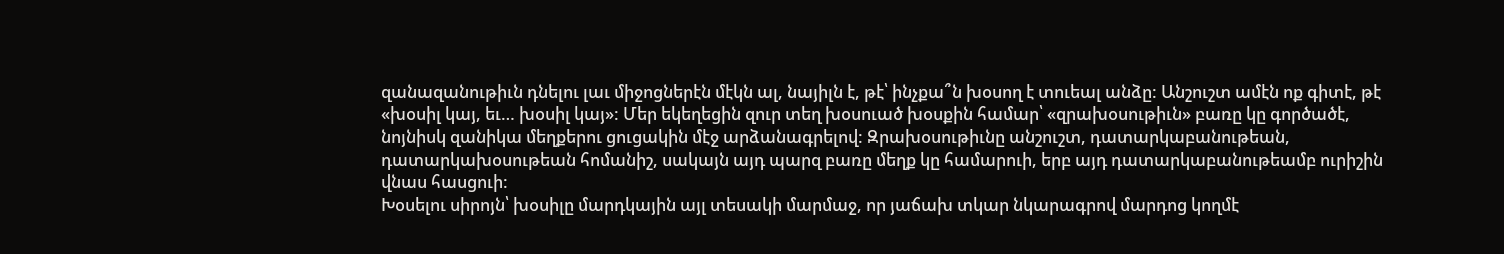զանազանութիւն դնելու լաւ միջոցներէն մէկն ալ, նայիլն է, թէ՝ ինչքա՞ն խօսող է տուեալ անձը: Անշուշտ ամէն ոք գիտէ, թէ «խօսիլ կայ, եւ… խօսիլ կայ»: Մեր եկեղեցին զուր տեղ խօսուած խօսքին համար՝ «զրախօսութիւն» բառը կը գործածէ, նոյնիսկ զանիկա մեղքերու ցուցակին մէջ արձանագրելով: Զրախօսութիւնը անշուշտ, դատարկաբանութեան, դատարկախօսութեան հոմանիշ, սակայն այդ պարզ բառը մեղք կը համարուի, երբ այդ դատարկաբանութեամբ ուրիշին վնաս հասցուի:
Խօսելու սիրոյն՝ խօսիլը մարդկային այլ տեսակի մարմաջ, որ յաճախ տկար նկարագրով մարդոց կողմէ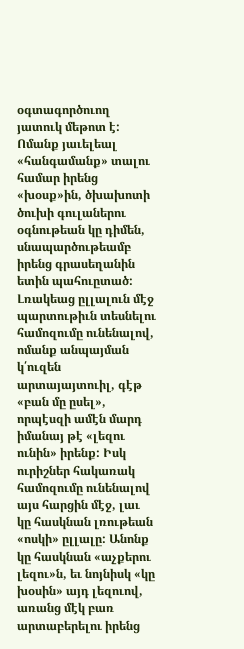օգտագործուող յատուկ մեթոտ է: Ոմանք յաւելեալ «հանգամանք» տալու համար իրենց «խօսք»ին, ծխախոտի ծուխի գուլաներու օգնութեան կը դիմեն, սնապարծութեամբ իրենց գրասեղանին ետին պահուըտած:
Լռակեաց ըլլալուն մէջ պարտութիւն տեսնելու համոզումը ունենալով, ոմանք անպայման կ՛ուզեն արտայայտուիլ, գէթ «բան մը ըսել», որպէսզի ամէն մարդ իմանայ թէ «լեզու ունին» իրենք: Իսկ ուրիշներ հակառակ համոզումը ունենալով այս հարցին մէջ, լաւ կը հասկնան լռութեան «ոսկի» ըլլալը: Անոնք կը հասկնան «աչքերու լեզու»ն, եւ նոյնիսկ «կը խօսին» այդ լեզուով, առանց մէկ բառ արտաբերելու իրենց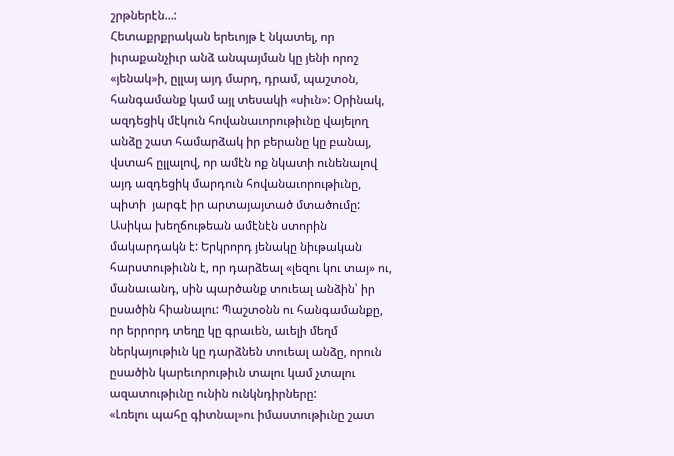շրթներէն…:
Հետաքրքրական երեւոյթ է նկատել, որ իւրաքանչիւր անձ անպայման կը յենի որոշ «յենակ»ի, ըլլայ այդ մարդ, դրամ, պաշտօն, հանգամանք կամ այլ տեսակի «սիւն»: Օրինակ, ազդեցիկ մէկուն հովանաւորութիւնը վայելող անձը շատ համարձակ իր բերանը կը բանայ, վստահ ըլլալով, որ ամէն ոք նկատի ունենալով այդ ազդեցիկ մարդուն հովանաւորութիւնը, պիտի  յարգէ իր արտայայտած մտածումը: Ասիկա խեղճութեան ամէնէն ստորին մակարդակն է: Երկրորդ յենակը նիւթական հարստութիւնն է, որ դարձեալ «լեզու կու տայ» ու, մանաւանդ, սին պարծանք տուեալ անձին՝ իր ըսածին հիանալու: Պաշտօնն ու հանգամանքը, որ երրորդ տեղը կը գրաւեն, աւելի մեղմ ներկայութիւն կը դարձնեն տուեալ անձը, որուն ըսածին կարեւորութիւն տալու կամ չտալու ազատութիւնը ունին ունկնդիրները:
«Լռելու պահը գիտնալ»ու իմաստութիւնը շատ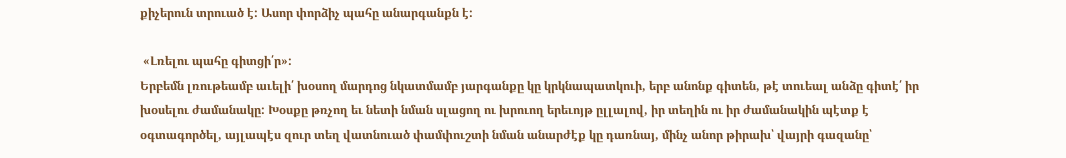քիչերուն տրուած է: Ասոր փորձիչ պահը անարգանքն է:

 «Լռելու պահը գիտցի՛ր»:
Երբեմն լռութեամբ աւելի՛ խօսող մարդոց նկատմամբ յարգանքը կը կրկնապատկուի, երբ անոնք գիտեն, թէ տուեալ անձը գիտէ՛ իր խօսելու ժամանակը: Խօսքը թռչող եւ նետի նման սլացող ու խրուող երեւոյթ ըլլալով, իր տեղին ու իր ժամանակին պէտք է օգտագործել, այլապէս զուր տեղ վատնուած փամփուշտի նման անարժէք կը դառնայ, մինչ անոր թիրախ՝ վայրի գազանը՝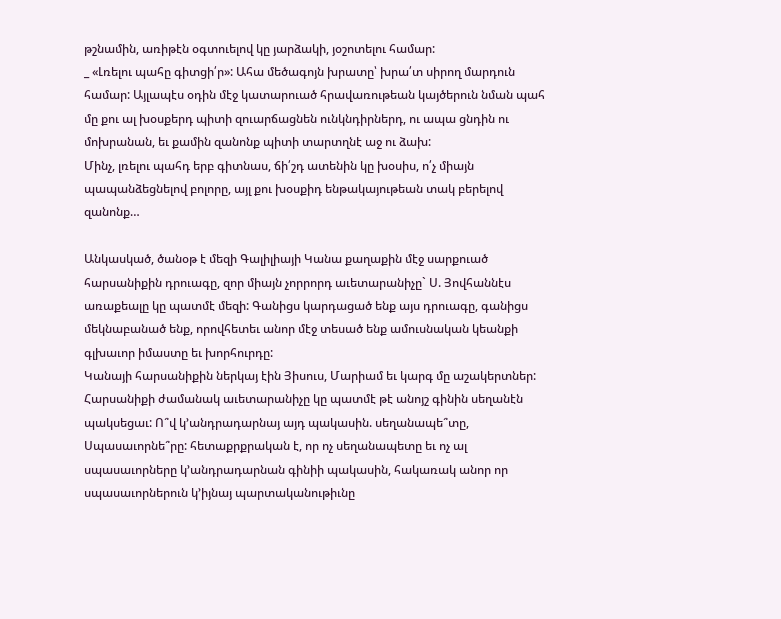թշնամին, առիթէն օգտուելով կը յարձակի, յօշոտելու համար:
_ «Լռելու պահը գիտցի՛ր»: Ահա մեծագոյն խրատը՝ խրա՛տ սիրող մարդուն համար: Այլապէս օդին մէջ կատարուած հրավառութեան կայծերուն նման պահ մը քու ալ խօսքերդ պիտի զուարճացնեն ունկնդիրներդ, ու ապա ցնդին ու մոխրանան, եւ քամին զանոնք պիտի տարտղնէ աջ ու ձախ:
Մինչ, լռելու պահդ երբ գիտնաս, ճի՛շդ ատենին կը խօսիս, ո՛չ միայն պապանձեցնելով բոլորը, այլ քու խօսքիդ ենթակայութեան տակ բերելով զանոնք…

Անկասկած, ծանօթ է մեզի Գալիլիայի Կանա քաղաքին մէջ սարքուած հարսանիքին դրուագը, զոր միայն չորրորդ աւետարանիչը` Ս. Յովհաննէս առաքեալը կը պատմէ մեզի: Գանիցս կարդացած ենք այս դրուագը, գանիցս մեկնաբանած ենք, որովհետեւ անոր մէջ տեսած ենք ամուսնական կեանքի գլխաւոր իմաստը եւ խորհուրդը:
Կանայի հարսանիքին ներկայ էին Յիսուս, Մարիամ եւ կարգ մը աշակերտներ: Հարսանիքի ժամանակ աւետարանիչը կը պատմէ թէ անոյշ գինին սեղանէն պակսեցաւ: Ո՞վ կ’անդրադարնայ այդ պակասին. սեղանապե՞տը, Սպասաւորնե՞րը: հետաքրքրական է, որ ոչ սեղանապետը եւ ոչ ալ սպասաւորները կ’անդրադարնան գինիի պակասին, հակառակ անոր որ սպասաւորներուն կ’իյնայ պարտականութիւնը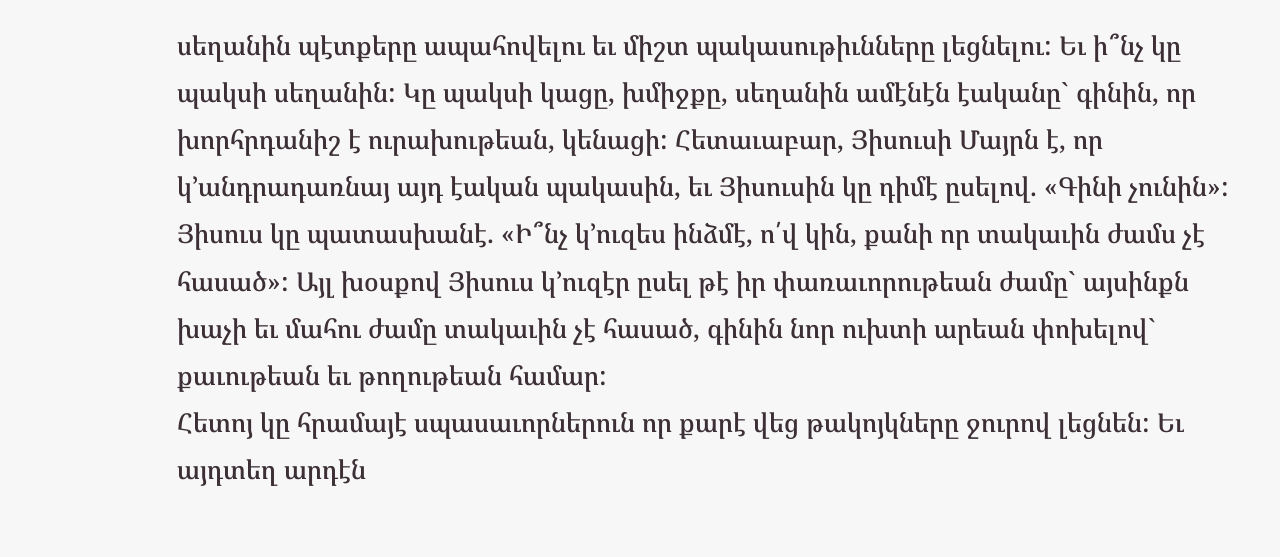սեղանին պէտքերը ապահովելու եւ միշտ պակասութիւնները լեցնելու: Եւ ի՞նչ կը պակսի սեղանին: Կը պակսի կացը, խմիջքը, սեղանին ամէնէն էականը` գինին, որ խորհրդանիշ է ուրախութեան, կենացի: Հետաւաբար, Յիսուսի Մայրն է, որ կ’անդրադառնայ այդ էական պակասին, եւ Յիսուսին կը դիմէ ըսելով. «Գինի չունին»:
Յիսուս կը պատասխանէ. «Ի՞նչ կ’ուզես ինձմէ, ո՛վ կին, քանի որ տակաւին ժամս չէ հասած»: Այլ խօսքով Յիսուս կ’ուզէր ըսել թէ իր փառաւորութեան ժամը` այսինքն խաչի եւ մահու ժամը տակաւին չէ հասած, գինին նոր ուխտի արեան փոխելով` քաւութեան եւ թողութեան համար:
Հետոյ կը հրամայէ սպասաւորներուն որ քարէ վեց թակոյկները ջուրով լեցնեն: Եւ այդտեղ արդէն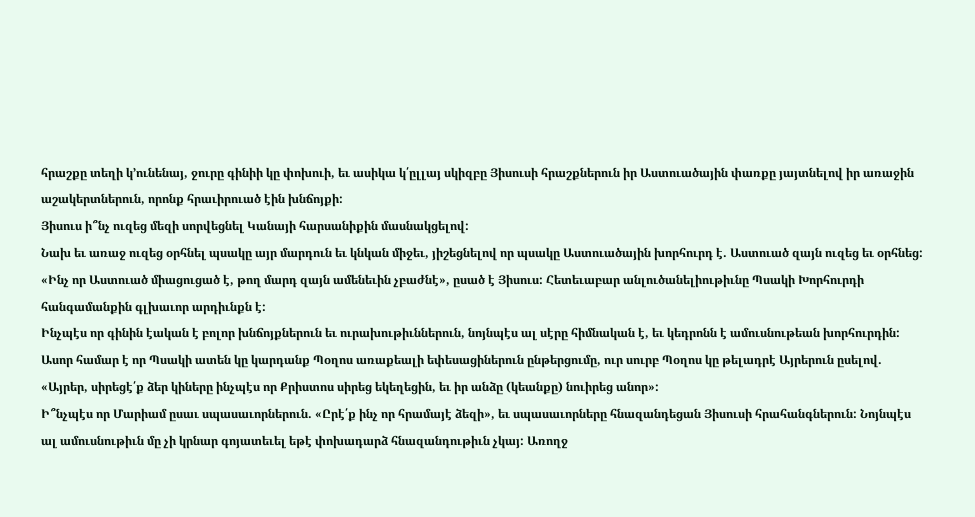հրաշքը տեղի կ’ունենայ, ջուրը գինիի կը փոխուի, եւ ասիկա կ՛ըլլայ սկիզբը Յիսուսի հրաշքներուն իր Աստուածային փառքը յայտնելով իր առաջին աշակերտներուն, որոնք հրաւիրուած էին խնճոյքի:
Յիսուս ի՞նչ ուզեց մեզի սորվեցնել Կանայի հարսանիքին մասնակցելով:
Նախ եւ առաջ ուզեց օրհնել պսակը այր մարդուն եւ կնկան միջեւ, յիշեցնելով որ պսակը Աստուածային խորհուրդ է. Աստուած զայն ուզեց եւ օրհնեց: «Ինչ որ Աստուած միացուցած է, թող մարդ զայն ամենեւին չբաժնէ», ըսած է Յիսուս: Հետեւաբար անլուծանելիութիւնը Պսակի Խորհուրդի հանգամանքին գլխաւոր արդիւնքն է:
Ինչպէս որ գինին էական է բոլոր խնճոյքներուն եւ ուրախութիւններուն, նոյնպէս ալ սէրը հիմնական է, եւ կեդրոնն է ամուսնութեան խորհուրդին: Ասոր համար է որ Պսակի ատեն կը կարդանք Պօղոս առաքեալի եփեսացիներուն ընթերցումը, ուր սուրբ Պօղոս կը թելադրէ Այրերուն ըսելով. «Այրեր, սիրեցէ՛ք ձեր կիները ինչպէս որ Քրիստոս սիրեց եկեղեցին, եւ իր անձը (կեանքը) նուիրեց անոր»:
Ի՞նչպէս որ Մարիամ ըսաւ սպասաւորներուն. «Ըրէ՛ք ինչ որ հրամայէ ձեզի», եւ սպասաւորները հնազանդեցան Յիսուսի հրահանգներուն: Նոյնպէս ալ ամուսնութիւն մը չի կրնար գոյատեւել եթէ փոխադարձ հնազանդութիւն չկայ: Առողջ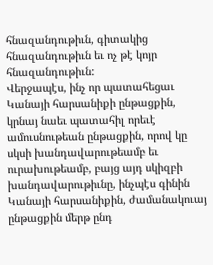հնազանդութիւն, գիտակից հնազանդութիւն եւ ոչ թէ կոյր հնազանդութիւն:
Վերջապէս, ինչ որ պատահեցաւ Կանայի հարսանիքի ընթացքին, կրնայ նաեւ պատահիլ որեւէ ամուսնութեան ընթացքին, որով կը սկսի խանդավարութեամբ եւ ուրախութեամբ, բայց այդ սկիզբի խանդավարութիւնը, ինչպէս գինին Կանայի հարսանիքին, ժամանակուայ ընթացքին մերթ ընդ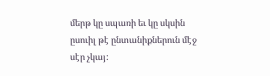մերթ կը սպառի եւ կը սկսին ըսուիլ թէ ընտանիքներուն մէջ սէր չկայ: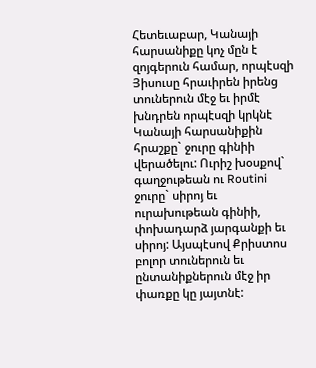Հետեւաբար, Կանայի հարսանիքը կոչ մըն է զոյգերուն համար, որպէսզի Յիսուսը հրաւիրեն իրենց տուներուն մէջ եւ իրմէ խնդրեն որպէսզի կրկնէ Կանայի հարսանիքին հրաշքը` ջուրը գինիի վերածելու: Ուրիշ խօսքով` գաղջութեան ու Routini ջուրը` սիրոյ եւ ուրախութեան գինիի, փոխադարձ յարգանքի եւ սիրոյ: Այսպէսով Քրիստոս բոլոր տուներուն եւ ընտանիքներուն մէջ իր փառքը կը յայտնէ: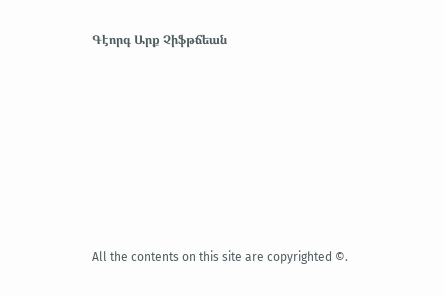Գէորգ Արք Չիֆթճեան








All the contents on this site are copyrighted ©.